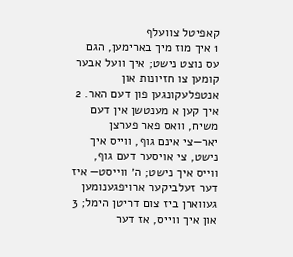קאפיטל צוועלף
1 איך מוז מיך בארימען, הגם עס נוצט נישט; איך וועל אבער קומען צו חזיונות און אנטפלעקונגען פון דעם האר. 2 איך קען א מענטשן אין דעם משיח, וואס פאר פערצן יאר—צי אינם גוף, ווייס איך נישט, צי אויסער דעם גוף, ווייס איך נישט; ה׳ ווייסט— איז דער זעלביקער ארויפגענומען געווארן ביז צום דריטן הימל; 3 און איך ווייס, אז דער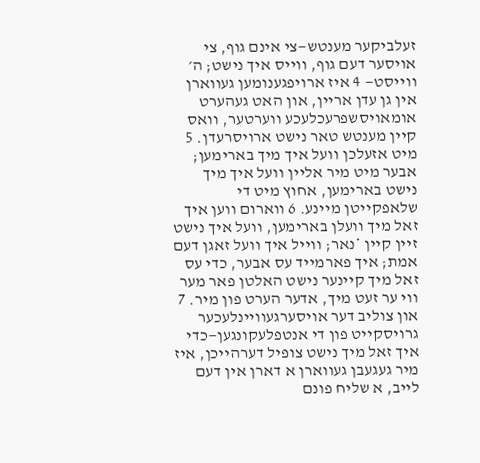זעלביקער מענטש—צי אינם גוף, צי אויסער דעם גוף, ווייס איך נישט; ה׳ ווייסט— 4 איז ארויפגענומען געווארן אין גן עדן אריין, און האט געהערט אומאויסשפרעכלעכע ווערטער, וואס קיין מענטש טאר נישט ארויסרעדן. 5 מיט אזעלכן וועל איך מיך בארימען; אבער מיט מיר אליין וועל איך מיך נישט בארימען, אחוץ מיט די שלאפקייטן מיינע. 6 ווארום ווען איך זאל מיך וועלן בארימען, וועל איך נישט זיין קיין *נאר; ווייל איך וועל זאגן דעם אמת; איך פארמייד עס אבער, כדי עס זאל מיך קיינער נישט האלטן פאר מער ווי ער זעט מיך, אדער הערט פון מיר. 7 און צוליב דער אויסערגעוויינלעכער גרויסקייט פון די אנטפלעקונגען—כדי איך זאל מיך נישט צופיל דערהייכן, איז מיר געגעבן געווארן א דארן אין דעם לייב, א שליח פונם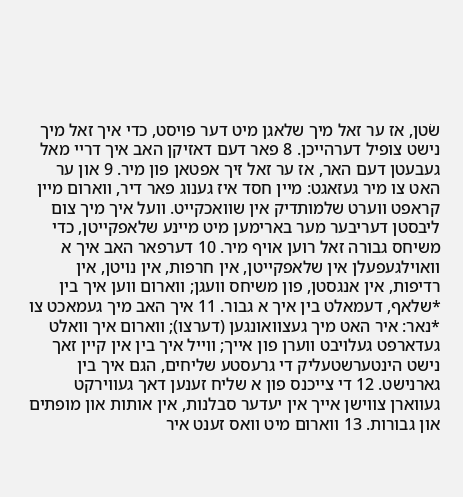שׂטן, אז ער זאל מיך שלאגן מיט דער פויסט, כדי איך זאל מיך נישט צופיל דערהייכן. 8 פאר דעם דאזיקן האב איך דריי מאל געבעטן דעם האר, אז ער זאל זיך אפטאן פון מיר. 9 און ער האט צו מיר געזאגט: מיין חסד איז גענוג פאר דיר, ווארום מיין קראפט ווערט שלמותדיק אין שוואכקייט. וועל איך מיך צום ליבסטן דעריבער מער בארימען מיט מיינע שלאפקייטן, כדי משיחס גבורה זאל רוען אויף מיר. 10 דערפאר האב איך א וואוילגעפעלן אין שלאפקייטן, אין חרפות, אין נויטן, אין רדיפות, אין אנגסטן, פון משיחס וועגן; ווארום ווען איך בין *שלאף, דעמאלט בין איך א גבור. 11 איך האב מיך געמאכט צו *נאר: איר האט מיך געצוואונגען (דערצו); ווארום איך וואלט געדארפט געלויבט ווערן פון אייך; ווייל איך בין אין קיין זאך נישט הינטערשטעליק די גרעסטע שליחים, הגם איך בין גארנישט. 12 די צייכנס פון א שליח זענען דאך געווירקט געווארן צווישן אייך אין יעדער סבלנות, אין אותות און מופתים און גבורות. 13 ווארום מיט וואס זענט איר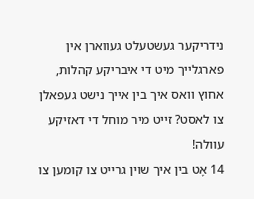נידריקער געשטעלט געווארן אין פארגלייך מיט די איבריקע קהלות, אחוץ וואס איך בין אייך נישט געפאלן צו לאסט? זייט מיר מוחל די דאזיקע עוולה!
14 אָט בין איך שוין גרייט צו קומען צו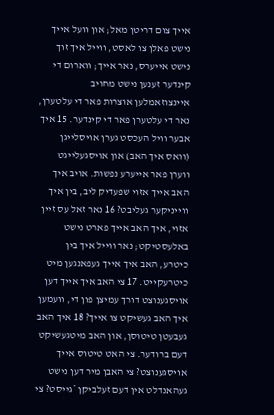אייך צום דריטן מאל; און וועל אייך נישט פאלן צו לאסט, ווייל איך זוך נישט אייערס, נאר אייך; ווארום די קינדער זענען נישט מחויב איינצוזאמלען אוצרות פאר די עלטערן, נאר די עלטערן פאר די קינדער. 15 איך אבער וויל העכסט גערן אויסלייגן (וואס איך האב) און אויסגעלייגט ווערן פאר אייערע נפשות. אויב איך האב אייך אזוי שפעדיק ליב, בין איך ווייניקער געליבט? 16 נאר זאל עס זיין אזוי, איך האב אייך פארט נישט באלעסטיקט; נאר ווייל איך בין כיטרע, האב איך אייך געפאנגען מיט כיטרעקייט. 17 צי האב איך אייך דען אויסגענוצט דורך עמיצן פון די, וועמען איך האב געשיקט צו אייך? 18 איך האב געבעטן טיטוסן, און האב מיטגעשיקט דעם ברודער. צי האט טיטוס אייך אויסגענוצט? צי האבן מיר דען נישט געהאנדלט אין דעם זעלביקן *גייסט? צי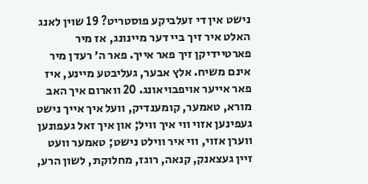נישט אין די זעלביקע פוסטריט? 19 שוין לאנג האלט איר זיך ביי דער מיינונג, אז מיר פארטיידיקן זיך פאר אייך. פאר ה׳ רעדן מיר אינם משיח. אלץ אבער, געליבטע מיינע, איז פאר אייער אויפבויאונג. 20 ווארום איך האב מורא, טאמער, קומענדיק, וועל איך אייך נישט געפינען אזוי ווי איך וויל; און איך זאל געפונען ווערן אזוי, ווי איר ווילט נישט; טאמער וועט זיין געצאנק, קנאה, רוגז, מחלוקת, לשון הרע,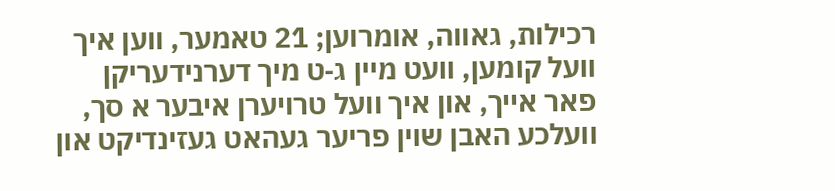רכילות, גאווה, אומרוען; 21 טאמער, ווען איך וועל קומען, וועט מיין ג‑ט מיך דערנידעריקן פאר אייך, און איך וועל טרויערן איבער א סך, וועלכע האבן שוין פריער געהאט געזינדיקט און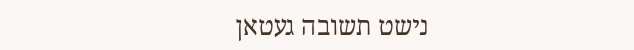נישט תשובה געטאן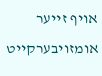אויף זייער אומזויבערקייט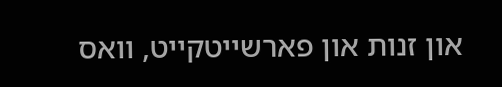און זנות און פארשייטקייט, וואס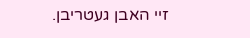זיי האבן געטריבן.